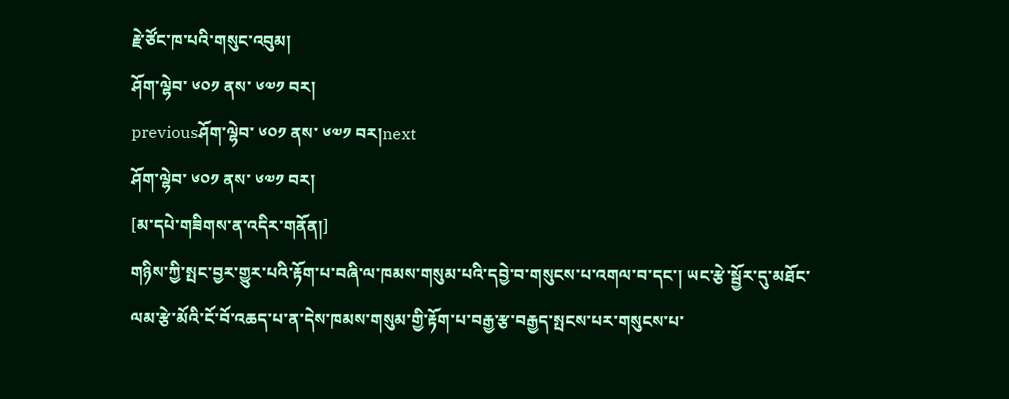རྗེ་ཙོང་ཁ་པའི་གསུང་འབུམ།
ཤོག་ལྷེབ་ ༦༠༡ ནས་ ༦༧༡ བར།
previousཤོག་ལྷེབ་ ༦༠༡ ནས་ ༦༧༡ བར།next
ཤོག་ལྷེབ་ ༦༠༡ ནས་ ༦༧༡ བར།
[མ་དཔེ་གཟིགས་ན་འདིར་གནོན།]
གཉིས་ཀྱི་སྤང་བྱར་གྱུར་པའི་རྟོག་པ་བཞི་ལ་ཁམས་གསུམ་པའི་དབྱེ་བ་གསུངས་པ་འགལ་བ་དང་། ཡང་རྩེ་སྦྱོར་དུ་མཐོང་ལམ་རྩེ་མོའི་ངོ་བོ་འཆད་པ་ན་དེས་ཁམས་གསུམ་གྱི་རྟོག་པ་བརྒྱ་རྩ་བརྒྱད་སྤངས་པར་གསུངས་པ་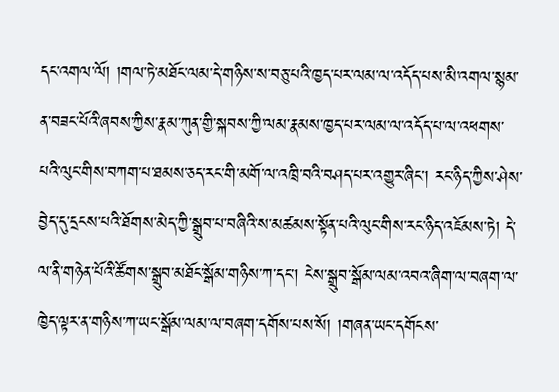དང་འགལ་ལོ། །གལ་ཏེ་མཐོང་ལམ་དེ་གཉིས་ས་བཅུ་པའི་ཁྱད་པར་ལམ་ལ་འདོད་པས་མི་འགལ་སྙམ་ན་བཟང་པོའི་ཞབས་ཀྱིས་རྣམ་ཀུན་གྱི་སྐབས་ཀྱི་ལམ་རྣམས་ཁྱད་པར་ལམ་ལ་འདོད་པ་ལ་འཕགས་པའི་ལུང་གིས་བཀག་པ་ཐམས་ཅད་རང་གི་མགོ་ལ་འཁྲི་བའི་བཤད་པར་འགྱུར་ཞིང་། རང་ཉིད་ཀྱིས་ཤེས་བྱེད་དུ་དྲངས་པའི་ཐོགས་མེད་ཀྱི་སྒྲུབ་པ་བཞིའི་ས་མཚམས་སྟོན་པའི་ལུང་གིས་རང་ཉིད་འཇོམས་ཏེ། དེ་ལ་ནི་གཉེན་པོའི་ཚོགས་སྒྲུབ་མཐོང་སྒོམ་གཉིས་ཀ་དང་། ངེས་སྒྲུབ་སྒོམ་ལམ་འབའ་ཞིག་ལ་བཞག་ལ་ཁྱེད་ལྟར་ན་གཉིས་ཀ་ཡང་སྒོམ་ལམ་ལ་བཞག་དགོས་པས་སོ། །གཞན་ཡང་དགོངས་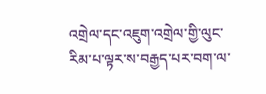འགྲེལ་དང་འཇུག་འགྲེལ་གྱི་ལུང་རིམ་པ་ལྟར་ས་བརྒྱད་པར་བག་ལ་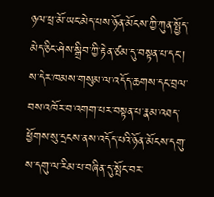ཉལ་ཕྲ་མོ་ཡང་མེད་པས་ཉོན་མོངས་ཀྱི་ཀུན་སྤྱོད་མེད་ཅིང་ཤེས་སྒྲིབ་ཀྱི་རྟེན་ཙམ་དུ་བསྟན་པ་དང་། ས་དེར་ཁམས་གསུམ་ལ་འདོད་ཆགས་དང་བྲལ་བས་འཁོར་བ་འགག་པར་བསྟན་པ་རྣམ་འཐད་ཕྱོགས་སུ་དྲངས་ནས་འདོད་པའི་ཉོན་མོངས་དགུ་ས་དགུ་ལ་རིམ་པ་བཞིན་དུ་སྤོང་བར་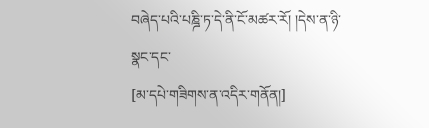བཞེད་པའི་པཎྜི་ཏ་དེ་ནི་ངོ་མཚར་རོ། །དེས་ན་ཉི་སྣང་དང་
[མ་དཔེ་གཟིགས་ན་འདིར་གནོན།]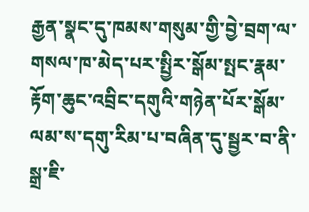རྒྱན་སྣང་དུ་ཁམས་གསུམ་གྱི་བྱེ་བྲག་ལ་གསལ་ཁ་མེད་པར་སྤྱིར་སྒོམ་སྤང་རྣམ་རྟོག་ཆུང་འབྲིང་དགུའི་གཉེན་པོར་སྒོམ་ལམ་ས་དགུ་རིམ་པ་བཞིན་དུ་སྦྱར་བ་ནི་སྒྲ་ཇི་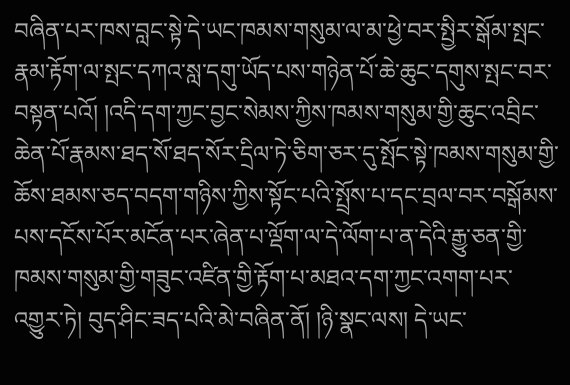བཞིན་པར་ཁས་བླང་སྟེ་དེ་ཡང་ཁམས་གསུམ་ལ་མ་ཕྱེ་བར་སྤྱིར་སྒོམ་སྤང་རྣམ་རྟོག་ལ་སྤང་དཀའ་སླ་དགུ་ཡོད་པས་གཉེན་པོ་ཆེ་ཆུང་དགུས་སྤང་བར་བསྟན་པའོ། །འདི་དག་ཀྱང་བྱང་སེམས་ཀྱིས་ཁམས་གསུམ་གྱི་ཆུང་འབྲིང་ཆེན་པོ་རྣམས་ཐད་སོ་ཐད་སོར་དྲིལ་ཏེ་ཅིག་ཅར་དུ་སྤོང་སྟེ་ཁམས་གསུམ་གྱི་ཆོས་ཐམས་ཅད་བདག་གཉིས་ཀྱིས་སྟོང་པའི་སྤྲོས་པ་དང་བྲལ་བར་བསྒོམས་པས་དངོས་པོར་མངོན་པར་ཞེན་པ་ལྡོག་ལ་དེ་ལོག་པ་ན་དེའི་རྒྱུ་ཅན་གྱི་ཁམས་གསུམ་གྱི་གཟུང་འཛིན་གྱི་རྟོག་པ་མཐའ་དག་ཀྱང་འགག་པར་འགྱུར་ཏེ། བུད་ཤིང་ཟད་པའི་མེ་བཞིན་ནོ། །ཉི་སྣང་ལས། དེ་ཡང་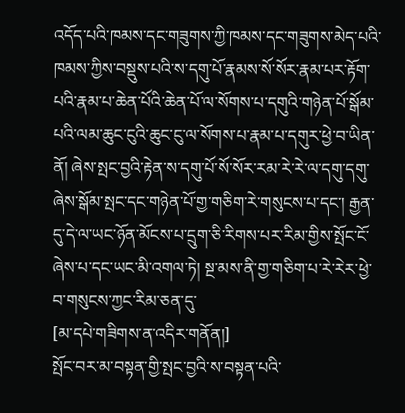འདོད་པའི་ཁམས་དང་གཟུགས་ཀྱི་ཁམས་དང་གཟུགས་མེད་པའི་ཁམས་ཀྱིས་བསྡུས་པའི་ས་དགུ་པོ་རྣམས་སོ་སོར་རྣམ་པར་རྟོག་པའི་རྣམ་པ་ཆེན་པོའི་ཆེན་པོ་ལ་སོགས་པ་དགུའི་གཉེན་པོ་སྒོམ་པའི་ལམ་ཆུང་ངུའི་ཆུང་ངུ་ལ་སོགས་པ་རྣམ་པ་དགུར་ཕྱེ་བ་ཡིན་ནོ། ཞེས་སྤང་བྱའི་རྟེན་ས་དགུ་པོ་སོ་སོར་རམ་རེ་རེ་ལ་དགུ་དགུ་ཞེས་སྒོམ་སྤང་དང་གཉེན་པོ་གྱ་གཅིག་རེ་གསུངས་པ་དང་། རྒྱན་དུ་དེ་ལ་ཡང་ཉོན་མོངས་པ་དྲུག་ཅི་རིགས་པར་རིམ་གྱིས་སྤོང་ངོ་ཞེས་པ་དང་ཡང་མི་འགལ་ཏེ། སྔ་མས་ནི་གྱ་གཅིག་པ་རེ་རེར་ཕྱེ་བ་གསུངས་ཀྱང་རིམ་ཅན་དུ་
[མ་དཔེ་གཟིགས་ན་འདིར་གནོན།]
སྤོང་བར་མ་བསྟན་གྱི་སྤང་བྱའི་ས་བསྟན་པའི་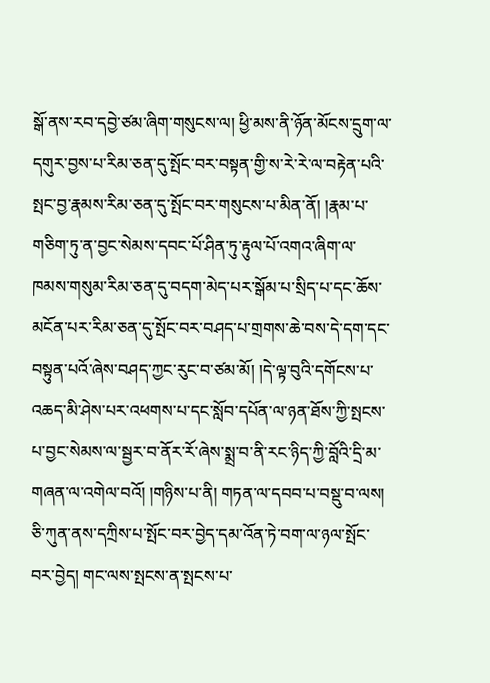སྒོ་ནས་རབ་དབྱེ་ཙམ་ཞིག་གསུངས་ལ། ཕྱི་མས་ནི་ཉོན་མོངས་དྲུག་ལ་དགུར་བྱས་པ་རིམ་ཅན་དུ་སྤོང་བར་བསྟན་གྱི་ས་རེ་རེ་ལ་བརྟེན་པའི་སྤང་བྱ་རྣམས་རིམ་ཅན་དུ་སྤོང་བར་གསུངས་པ་མིན་ནོ། །རྣམ་པ་གཅིག་ཏུ་ན་བྱང་སེམས་དབང་པོ་ཤིན་ཏུ་རྟུལ་པོ་འགའ་ཞིག་ལ་ཁམས་གསུམ་རིམ་ཅན་དུ་བདག་མེད་པར་སྒོམ་པ་སྲིད་པ་དང་ཆོས་མངོན་པར་རིམ་ཅན་དུ་སྤོང་བར་བཤད་པ་གྲགས་ཆེ་བས་དེ་དག་དང་བསྟུན་པའོ་ཞེས་བཤད་ཀྱང་རུང་བ་ཙམ་མོ། །དེ་ལྟ་བུའི་དགོངས་པ་འཆད་མི་ཤེས་པར་འཕགས་པ་དང་སློབ་དཔོན་ལ་ཉན་ཐོས་ཀྱི་སྤངས་པ་བྱང་སེམས་ལ་སྦྱར་བ་ནོར་རོ་ཞེས་སྨྲ་བ་ནི་རང་ཉིད་ཀྱི་བློའི་དྲི་མ་གཞན་ལ་འགེལ་བའོ། །གཉིས་པ་ནི། གཏན་ལ་དབབ་པ་བསྡུ་བ་ལས། ཅི་ཀུན་ནས་དཀྲིས་པ་སྤོང་བར་བྱེད་དམ་འོན་ཏེ་བག་ལ་ཉལ་སྤོང་བར་བྱེད། གང་ལས་སྤངས་ན་སྤངས་པ་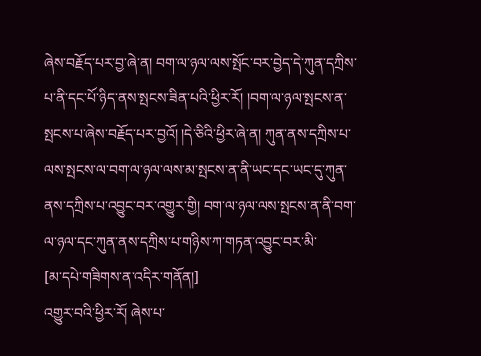ཞེས་བརྗོད་པར་བྱ་ཞེ་ན། བག་ལ་ཉལ་ལས་སྤོང་བར་བྱེད་དེ་ཀུན་དཀྲིས་པ་ནི་དང་པོ་ཉིད་ནས་སྤངས་ཟིན་པའི་ཕྱིར་རོ། །བག་ལ་ཉལ་སྤངས་ན་སྤངས་པ་ཞེས་བརྗོད་པར་བྱའོ། །དེ་ཅིའི་ཕྱིར་ཞེ་ན། ཀུན་ནས་དཀྲིས་པ་ལས་སྤངས་ལ་བག་ལ་ཉལ་ལས་མ་སྤངས་ན་ནི་ཡང་དང་ཡང་དུ་ཀུན་ནས་དཀྲིས་པ་འབྱུང་བར་འགྱུར་གྱི། བག་ལ་ཉལ་ལས་སྤངས་ན་ནི་བག་ལ་ཉལ་དང་ཀུན་ནས་དཀྲིས་པ་གཉིས་ཀ་གཏན་འབྱུང་བར་མི་
[མ་དཔེ་གཟིགས་ན་འདིར་གནོན།]
འགྱུར་བའི་ཕྱིར་རོ། ཞེས་པ་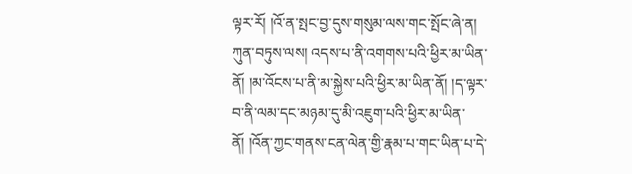ལྟར་རོ། །འོ་ན་སྤང་བྱ་དུས་གསུམ་ལས་གང་སྤོང་ཞེ་ན། ཀུན་བཏུས་ལས། འདས་པ་ནི་འགགས་པའི་ཕྱིར་མ་ཡིན་ནོ། །མ་འོངས་པ་ནི་མ་སྐྱེས་པའི་ཕྱིར་མ་ཡིན་ནོ། །ད་ལྟར་བ་ནི་ལམ་དང་མཉམ་དུ་མི་འཇུག་པའི་ཕྱིར་མ་ཡིན་ནོ། །འོན་ཀྱང་གནས་ངན་ལེན་གྱི་རྣམ་པ་གང་ཡིན་པ་དེ་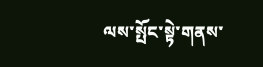ལས་སྤོང་སྟེ་གནས་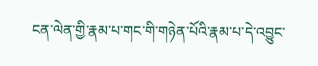ངན་ལེན་གྱི་རྣམ་པ་གང་གི་གཉེན་པོའི་རྣམ་པ་དེ་འབྱུང་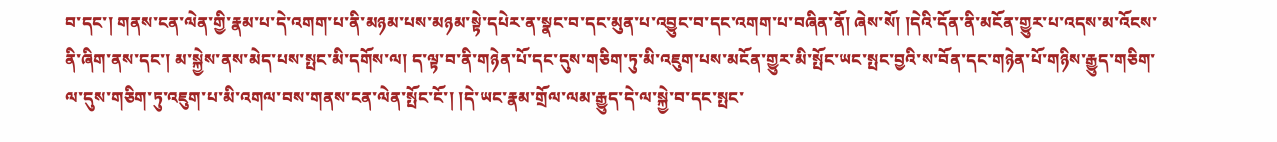བ་དང་། གནས་ངན་ལེན་གྱི་རྣམ་པ་དེ་འགག་པ་ནི་མཉམ་པས་མཉམ་སྟེ་དཔེར་ན་སྣང་བ་དང་མུན་པ་འབྱུང་བ་དང་འགག་པ་བཞིན་ནོ། ཞེས་སོ། །དེའི་དོན་ནི་མངོན་གྱུར་པ་འདས་མ་འོངས་ནི་ཞིག་ནས་དང་། མ་སྐྱེས་ནས་མེད་པས་སྤང་མི་དགོས་ལ། ད་ལྟ་བ་ནི་གཉེན་པོ་དང་དུས་གཅིག་ཏུ་མི་འཇུག་པས་མངོན་གྱུར་མི་སྤོང་ཡང་སྤང་བྱའི་ས་བོན་དང་གཉེན་པོ་གཉིས་རྒྱུད་གཅིག་ལ་དུས་གཅིག་ཏུ་འཇུག་པ་མི་འགལ་བས་གནས་ངན་ལེན་སྤོང་ངོ་། །དེ་ཡང་རྣམ་གྲོལ་ལམ་རྒྱུད་དེ་ལ་སྐྱེ་བ་དང་སྤང་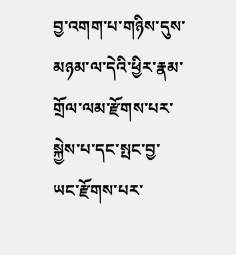བྱ་འགག་པ་གཉིས་དུས་མཉམ་ལ་དེའི་ཕྱིར་རྣམ་གྲོལ་ལམ་རྫོགས་པར་སྐྱེས་པ་དང་སྤང་བྱ་ཡང་རྫོགས་པར་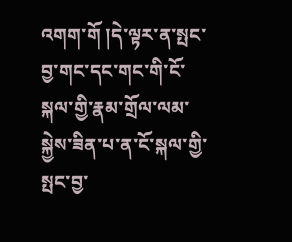འགག་གོ །དེ་ལྟར་ན་སྤང་བྱ་གང་དང་གང་གི་ངོ་སྐལ་གྱི་རྣམ་གྲོལ་ལམ་སྐྱེས་ཟིན་པ་ན་ངོ་སྐལ་གྱི་སྤང་བྱ་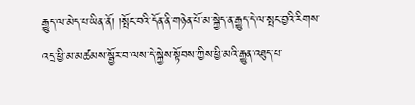རྒྱུད་ལ་མེད་པ་ཡིན་ནོ། །སྤོང་བའི་དོན་ནི་གཉེན་པོ་མ་སྐྱེད་ན་རྒྱུད་དེ་ལ་སྤང་བྱའི་རིགས་འདྲ་ཕྱི་མ་མཚམས་སྦྱོར་བ་ལས་དེ་སྐྱེས་སྟོབས་ཀྱིས་ཕྱི་མའི་རྒྱུན་འཐུད་པ་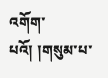འགོག་པའོ། །གསུམ་པ་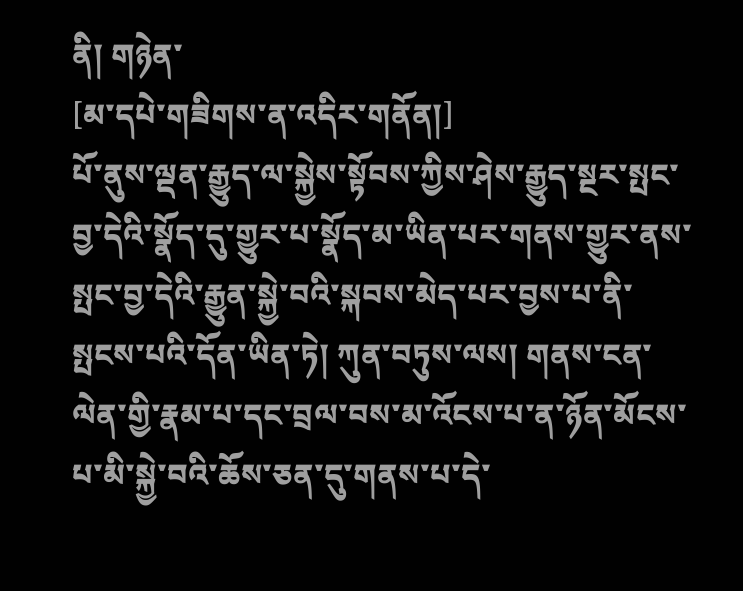ནི། གཉེན་
[མ་དཔེ་གཟིགས་ན་འདིར་གནོན།]
པོ་ནུས་ལྡན་རྒྱུད་ལ་སྐྱེས་སྟོབས་ཀྱིས་ཤེས་རྒྱུད་སྔར་སྤང་བྱ་དེའི་སྣོད་དུ་གྱུར་པ་སྣོད་མ་ཡིན་པར་གནས་གྱུར་ནས་སྤང་བྱ་དེའི་རྒྱུན་སྐྱེ་བའི་སྐབས་མེད་པར་བྱས་པ་ནི་སྤངས་པའི་དོན་ཡིན་ཏེ། ཀུན་བཏུས་ལས། གནས་ངན་ལེན་གྱི་རྣམ་པ་དང་བྲལ་བས་མ་འོངས་པ་ན་ཉོན་མོངས་པ་མི་སྐྱེ་བའི་ཆོས་ཅན་དུ་གནས་པ་དེ་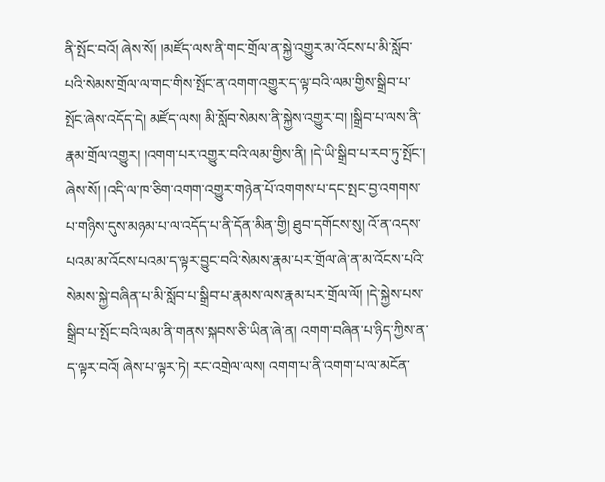ནི་སྤོང་བའོ། ཞེས་སོ། །མཛོད་ལས་ནི་གང་གྲོལ་ན་སྐྱེ་འགྱུར་མ་འོངས་པ་མི་སློབ་པའི་སེམས་གྲོལ་ལ་གང་གིས་སྤོང་ན་འགག་འགྱུར་ད་ལྟ་བའི་ལམ་གྱིས་སྒྲིབ་པ་སྤོང་ཞེས་འདོད་དེ། མཛོད་ལས། མི་སློབ་སེམས་ནི་སྐྱེས་འགྱུར་བ། །སྒྲིབ་པ་ལས་ནི་རྣམ་གྲོལ་འགྱུར། །འགག་པར་འགྱུར་བའི་ལམ་གྱིས་ནི། །དེ་ཡི་སྒྲིབ་པ་རབ་ཏུ་སྤོང་། ཞེས་སོ། །འདི་ལ་ཁ་ཅིག་འགག་འགྱུར་གཉེན་པོ་འགགས་པ་དང་སྤང་བྱ་འགགས་པ་གཉིས་དུས་མཉམ་པ་ལ་འདོད་པ་ནི་དོན་མིན་གྱི། ཐུབ་དགོངས་སུ། འོ་ན་འདས་པའམ་མ་འོངས་པའམ་ད་ལྟར་བྱུང་བའི་སེམས་རྣམ་པར་གྲོལ་ཞེ་ན་མ་འོངས་པའི་སེམས་སྐྱེ་བཞིན་པ་མི་སློབ་པ་སྒྲིབ་པ་རྣམས་ལས་རྣམ་པར་གྲོལ་ལོ། །དེ་སྐྱེས་པས་སྒྲིབ་པ་སྤོང་བའི་ལམ་ནི་གནས་སྐབས་ཅི་ཡིན་ཞེ་ན། འགག་བཞིན་པ་ཉིད་ཀྱིས་ན་ད་ལྟར་བའོ། ཞེས་པ་ལྟར་ཏེ། རང་འགྲེལ་ལས། འགག་པ་ནི་འགག་པ་ལ་མངོན་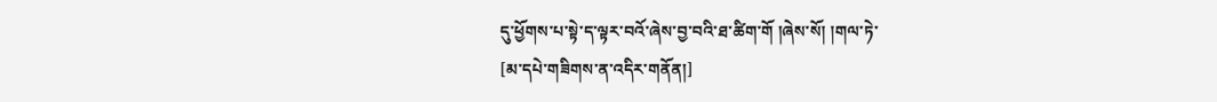དུ་ཕྱོགས་པ་སྟེ་ད་ལྟར་བའོ་ཞེས་བྱ་བའི་ཐ་ཚིག་གོ །ཞེས་སོ། །གལ་ཏེ་
[མ་དཔེ་གཟིགས་ན་འདིར་གནོན།]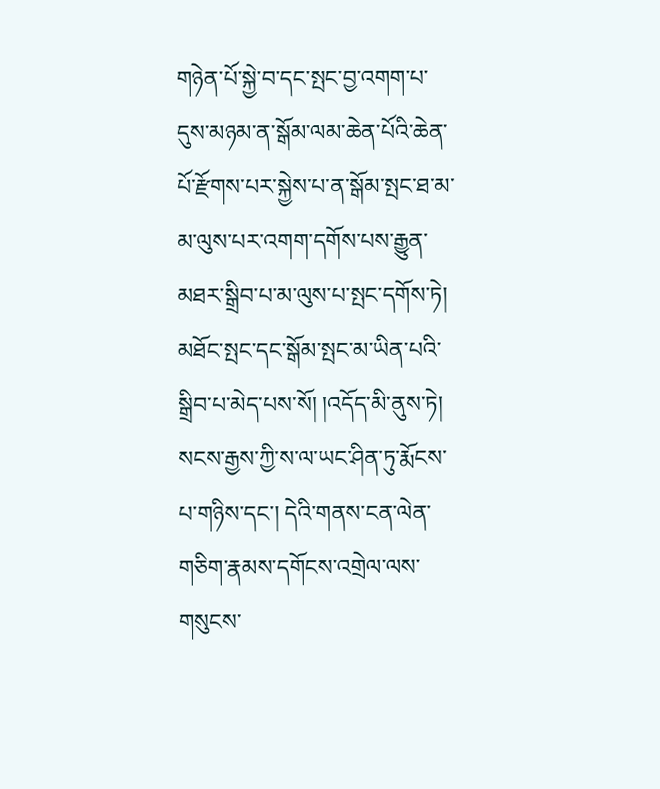གཉེན་པོ་སྐྱེ་བ་དང་སྤང་བྱ་འགག་པ་དུས་མཉམ་ན་སྒོམ་ལམ་ཆེན་པོའི་ཆེན་པོ་རྫོགས་པར་སྐྱེས་པ་ན་སྒོམ་སྤང་ཐ་མ་མ་ལུས་པར་འགག་དགོས་པས་རྒྱུན་མཐར་སྒྲིབ་པ་མ་ལུས་པ་སྤང་དགོས་ཏེ། མཐོང་སྤང་དང་སྒོམ་སྤང་མ་ཡིན་པའི་སྒྲིབ་པ་མེད་པས་སོ། །འདོད་མི་ནུས་ཏེ། སངས་རྒྱས་ཀྱི་ས་ལ་ཡང་ཤིན་ཏུ་རྨོངས་པ་གཉིས་དང་། དེའི་གནས་ངན་ལེན་གཅིག་རྣམས་དགོངས་འགྲེལ་ལས་གསུངས་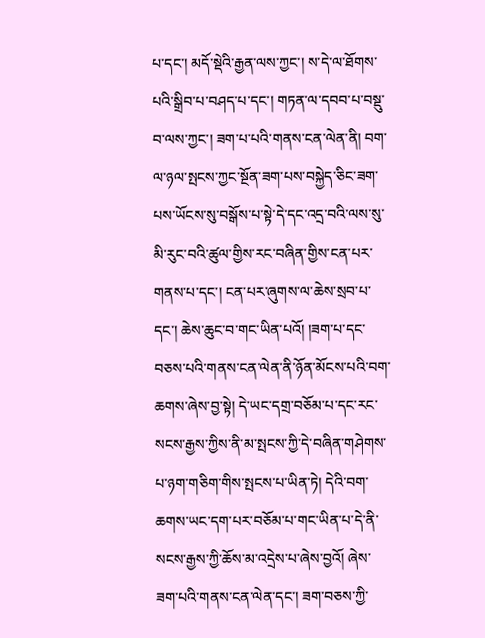པ་དང་། མདོ་སྡེའི་རྒྱན་ལས་ཀྱང་། ས་དེ་ལ་ཐོགས་པའི་སྒྲིབ་པ་བཤད་པ་དང་། གཏན་ལ་དབབ་པ་བསྡུ་བ་ལས་ཀྱང་། ཟག་པ་པའི་གནས་ངན་ལེན་ནི། བག་ལ་ཉལ་སྤངས་ཀྱང་སྔོན་ཟག་པས་བསྐྱེད་ཅིང་ཟག་པས་ཡོངས་སུ་བསྒོས་པ་སྟེ་དེ་དང་འདྲ་བའི་ལས་སུ་མི་རུང་བའི་ཚུལ་གྱིས་རང་བཞིན་གྱིས་ངན་པར་གནས་པ་དང་། ངན་པར་ཞུགས་ལ་ཆེས་སྲབ་པ་དང་། ཆེས་ཆུང་བ་གང་ཡིན་པའོ། །ཟག་པ་དང་བཅས་པའི་གནས་ངན་ལེན་ནི་ཉོན་མོངས་པའི་བག་ཆགས་ཞེས་བྱ་སྟེ། དེ་ཡང་དགྲ་བཅོམ་པ་དང་རང་སངས་རྒྱས་ཀྱིས་ནི་མ་སྤངས་ཀྱི་དེ་བཞིན་གཤེགས་པ་ཉག་གཅིག་གིས་སྤངས་པ་ཡིན་ཏེ། དེའི་བག་ཆགས་ཡང་དག་པར་བཅོམ་པ་གང་ཡིན་པ་དེ་ནི་སངས་རྒྱས་ཀྱི་ཆོས་མ་འདྲེས་པ་ཞེས་བྱའོ། ཞེས་ཟག་པའི་གནས་ངན་ལེན་དང་། ཟག་བཅས་ཀྱི་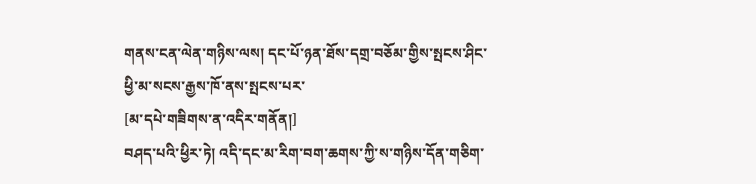གནས་ངན་ལེན་གཉིས་ལས། དང་པོ་ཉན་ཐོས་དགྲ་བཅོམ་གྱིས་སྤངས་ཤིང་ཕྱི་མ་སངས་རྒྱས་ཁོ་ནས་སྤངས་པར་
[མ་དཔེ་གཟིགས་ན་འདིར་གནོན།]
བཤད་པའི་ཕྱིར་ཏེ། འདི་དང་མ་རིག་བག་ཆགས་ཀྱི་ས་གཉིས་དོན་གཅིག་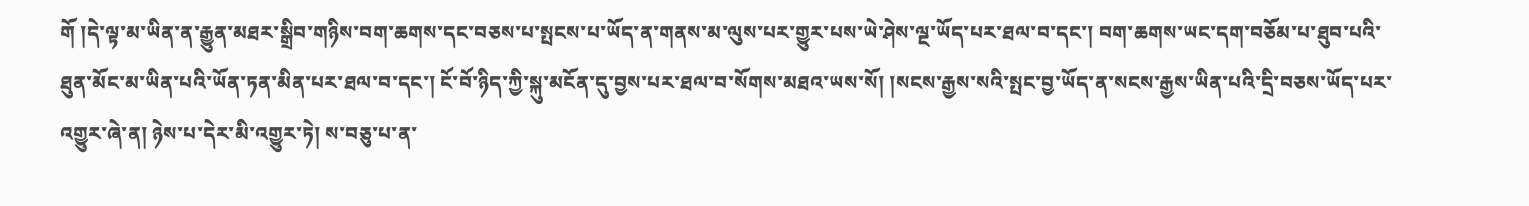གོ །དེ་ལྟ་མ་ཡིན་ན་རྒྱུན་མཐར་སྒྲིབ་གཉིས་བག་ཆགས་དང་བཅས་པ་སྤངས་པ་ཡོད་ན་གནས་མ་ལུས་པར་གྱུར་པས་ཡེ་ཤེས་ལྔ་ཡོད་པར་ཐལ་བ་དང་། བག་ཆགས་ཡང་དག་བཅོམ་པ་ཐུབ་པའི་ཐུན་མོང་མ་ཡིན་པའི་ཡོན་ཏན་མིན་པར་ཐལ་བ་དང་། ངོ་བོ་ཉིད་ཀྱི་སྐུ་མངོན་དུ་བྱས་པར་ཐལ་བ་སོགས་མཐའ་ཡས་སོ། །སངས་རྒྱས་སའི་སྤང་བྱ་ཡོད་ན་སངས་རྒྱས་ཡིན་པའི་དྲི་བཅས་ཡོད་པར་འགྱུར་ཞེ་ན། ཉེས་པ་དེར་མི་འགྱུར་ཏེ། ས་བཅུ་པ་ན་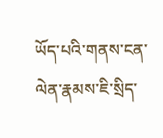ཡོད་པའི་གནས་ངན་ལེན་རྣམས་ཇི་སྲིད་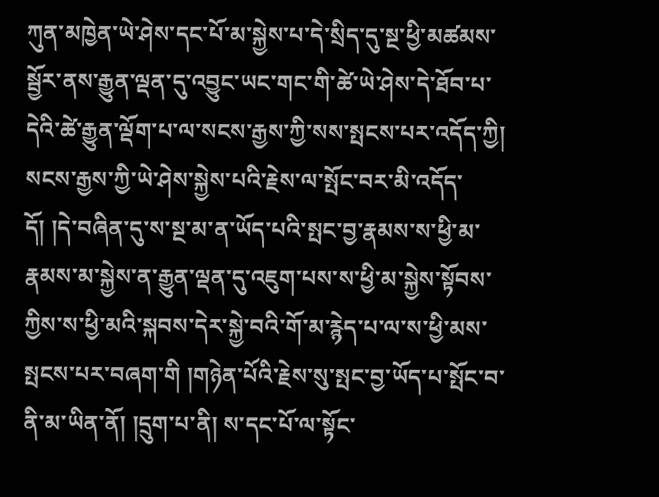ཀུན་མཁྱེན་ཡེ་ཤེས་དང་པོ་མ་སྐྱེས་པ་དེ་སྲིད་དུ་སྔ་ཕྱི་མཚམས་སྦྱོར་ནས་རྒྱུན་ལྡན་དུ་འབྱུང་ཡང་གང་གི་ཚེ་ཡེ་ཤེས་དེ་ཐོབ་པ་དེའི་ཚེ་རྒྱུན་ལྡོག་པ་ལ་སངས་རྒྱས་ཀྱི་སས་སྤངས་པར་འདོད་ཀྱི། སངས་རྒྱས་ཀྱི་ཡེ་ཤེས་སྐྱེས་པའི་རྗེས་ལ་སྤོང་བར་མི་འདོད་དོ། །དེ་བཞིན་དུ་ས་སྔ་མ་ན་ཡོད་པའི་སྤང་བྱ་རྣམས་ས་ཕྱི་མ་རྣམས་མ་སྐྱེས་ན་རྒྱུན་ལྡན་དུ་འཇུག་པས་ས་ཕྱི་མ་སྐྱེས་སྟོབས་ཀྱིས་ས་ཕྱི་མའི་སྐབས་དེར་སྐྱེ་བའི་གོ་མ་རྙེད་པ་ལ་ས་ཕྱི་མས་སྤངས་པར་བཞག་གི །གཉེན་པོའི་རྗེས་སུ་སྤང་བྱ་ཡོད་པ་སྤོང་བ་ནི་མ་ཡིན་ནོ། །དྲུག་པ་ནི། ས་དང་པོ་ལ་སྟོང་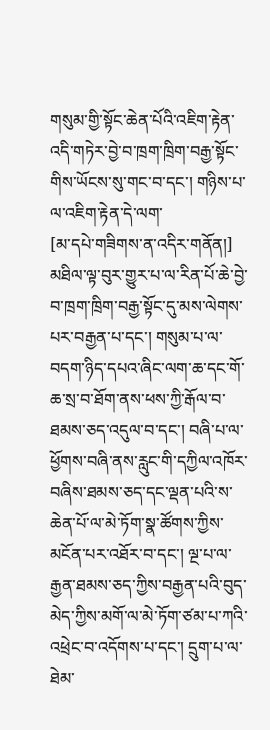གསུམ་གྱི་སྟོང་ཆེན་པོའི་འཇིག་རྟེན་འདི་གཏེར་བྱེ་བ་ཁྲག་ཁྲིག་བརྒྱ་སྟོང་གིས་ཡོངས་སུ་གང་བ་དང་། གཉིས་པ་ལ་འཇིག་རྟེན་དེ་ལག་
[མ་དཔེ་གཟིགས་ན་འདིར་གནོན།]
མཐིལ་ལྟ་བུར་གྱུར་པ་ལ་རིན་པོ་ཆེ་བྱེ་བ་ཁྲག་ཁྲིག་བརྒྱ་སྟོང་དུ་མས་ལེགས་པར་བརྒྱན་པ་དང་། གསུམ་པ་ལ་བདག་ཉིད་དཔའ་ཞིང་ལག་ཆ་དང་གོ་ཆ་སྲ་བ་ཐོག་ནས་ཕས་ཀྱི་རྒོལ་བ་ཐམས་ཅད་འདུལ་བ་དང་། བཞི་པ་ལ་ཕྱོགས་བཞི་ནས་རླུང་གི་དཀྱིལ་འཁོར་བཞིས་ཐམས་ཅད་དང་ལྡན་པའི་ས་ཆེན་པོ་ལ་མེ་ཏོག་སྣ་ཚོགས་ཀྱིས་མངོན་པར་འཐོར་བ་དང་། ལྔ་པ་ལ་རྒྱན་ཐམས་ཅད་ཀྱིས་བརྒྱན་པའི་བུད་མེད་ཀྱིས་མགོ་ལ་མེ་ཏོག་ཙམ་པ་ཀའི་འཕྲེང་བ་འདོགས་པ་དང་། དྲུག་པ་ལ་ཐེམ་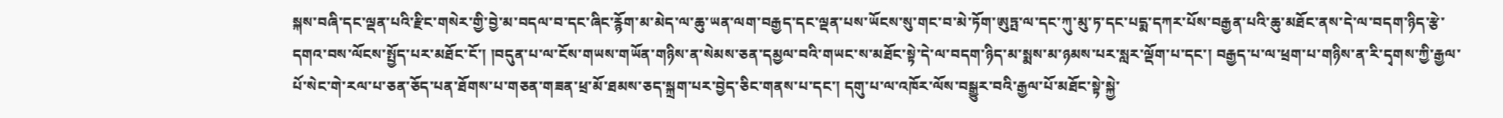སྐས་བཞི་དང་ལྡན་པའི་རྫིང་གསེར་གྱི་བྱེ་མ་བདལ་བ་དང་ཞིང་རྙོག་མ་མེད་ལ་ཆུ་ཡན་ལག་བརྒྱད་དང་ལྡན་པས་ཡོངས་སུ་གང་བ་མེ་ཏོག་ཨུཏྤ་ལ་དང་ཀུ་མུ་ཏ་དང་པདྨ་དཀར་པོས་བརྒྱན་པའི་ཆུ་མཐོང་ནས་དེ་ལ་བདག་ཉིད་རྩེ་དགའ་བས་ལོངས་སྤྱོད་པར་མཐོང་ངོ་། །བདུན་པ་ལ་ངོས་གཡས་གཡོན་གཉིས་ན་སེམས་ཅན་དམྱལ་བའི་གཡང་ས་མཐོང་སྟེ་དེ་ལ་བདག་ཉིད་མ་སྨས་མ་ཉམས་པར་སླར་ལྡོག་པ་དང་། བརྒྱད་པ་ལ་ཕྲག་པ་གཉིས་ན་རི་དྭགས་ཀྱི་རྒྱལ་པོ་སེང་གེ་རལ་པ་ཅན་ཅོད་པན་ཐོགས་པ་གཅན་གཟན་ཕྲ་མོ་ཐམས་ཅད་སྐྲག་པར་བྱེད་ཅིང་གནས་པ་དང་། དགུ་པ་ལ་འཁོར་ལོས་བསྒྱུར་བའི་རྒྱལ་པོ་མཐོང་སྟེ་སྐྱེ་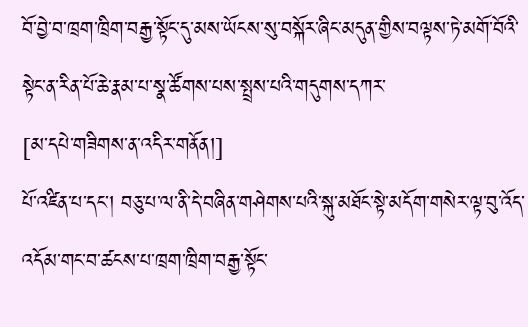བོ་བྱེ་བ་ཁྲག་ཁྲིག་བརྒྱ་སྟོང་དུ་མས་ཡོངས་སུ་བསྐོར་ཞིང་མདུན་གྱིས་བལྟས་ཏེ་མགོ་བོའི་སྟེང་ན་རིན་པོ་ཆེ་རྣམ་པ་སྣ་ཚོགས་པས་སྤྲས་པའི་གདུགས་དཀར་
[མ་དཔེ་གཟིགས་ན་འདིར་གནོན།]
པོ་འཛིན་པ་དང་། བཅུ་པ་ལ་ནི་དེ་བཞིན་གཤེགས་པའི་སྐུ་མཐོང་སྟེ་མདོག་གསེར་ལྟ་བུ་འོད་འདོམ་གང་བ་ཚངས་པ་ཁྲག་ཁྲིག་བརྒྱ་སྟོང་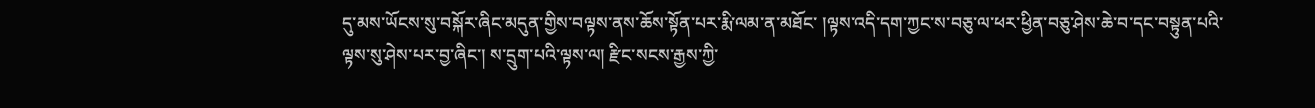དུ་མས་ཡོངས་སུ་བསྐོར་ཞིང་མདུན་གྱིས་བལྟས་ནས་ཆོས་སྟོན་པར་རྨི་ལམ་ན་མཐོང་ །ལྟས་འདི་དག་ཀྱང་ས་བཅུ་ལ་ཕར་ཕྱིན་བཅུ་ཤེས་ཆེ་བ་དང་བསྟུན་པའི་ལྟས་སུ་ཤེས་པར་བྱ་ཞིང་། ས་དྲུག་པའི་ལྟས་ལ། རྫིང་སངས་རྒྱས་ཀྱི་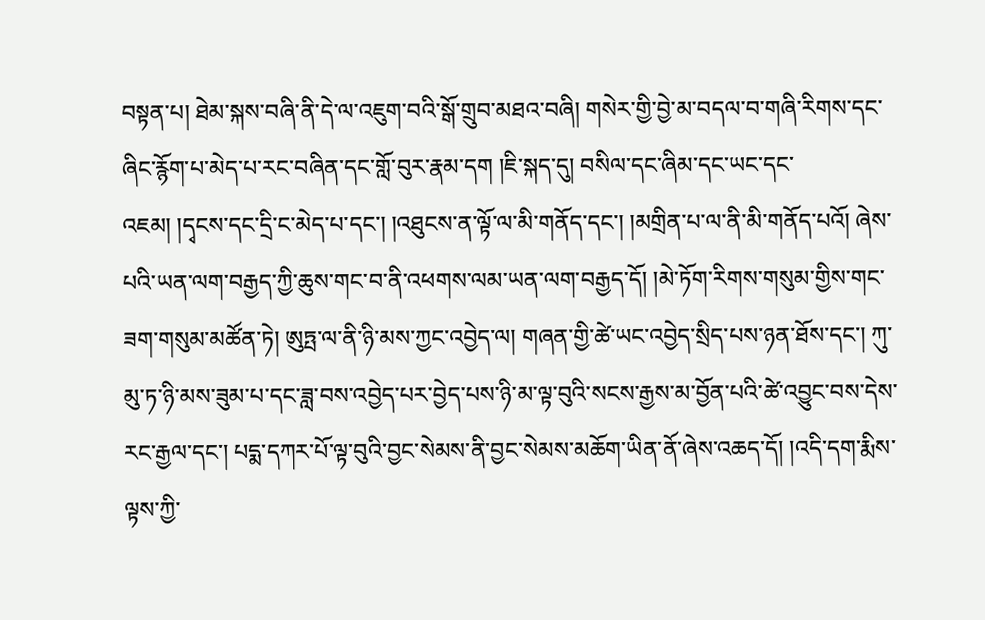བསྟན་པ། ཐེམ་སྐས་བཞི་ནི་དེ་ལ་འཇུག་བའི་སྒོ་གྲུབ་མཐའ་བཞི། གསེར་གྱི་བྱེ་མ་བདལ་བ་གཞི་རིགས་དང་ཞིང་རྙོག་པ་མེད་པ་རང་བཞིན་དང་གློ་བུར་རྣམ་དག །ཇི་སྐད་དུ། བསིལ་དང་ཞིམ་དང་ཡང་དང་འཇམ། །དྭངས་དང་དྲི་ང་མེད་པ་དང་། །འཐུངས་ན་ལྟོ་ལ་མི་གནོད་དང་། །མགྲིན་པ་ལ་ནི་མི་གནོད་པའོ། ཞེས་པའི་ཡན་ལག་བརྒྱད་ཀྱི་ཆུས་གང་བ་ནི་འཕགས་ལམ་ཡན་ལག་བརྒྱད་དོ། །མེ་ཏོག་རིགས་གསུམ་གྱིས་གང་ཟག་གསུམ་མཚོན་ཏེ། ཨུཏྤ་ལ་ནི་ཉི་མས་ཀྱང་འབྱེད་ལ། གཞན་གྱི་ཚེ་ཡང་འབྱེད་སྲིད་པས་ཉན་ཐོས་དང་། ཀུ་མུ་ཏ་ཉི་མས་ཟུམ་པ་དང་ཟླ་བས་འབྱེད་པར་བྱེད་པས་ཉི་མ་ལྟ་བུའི་སངས་རྒྱས་མ་བྱོན་པའི་ཚེ་འབྱུང་བས་དེས་རང་རྒྱལ་དང་། པདྨ་དཀར་པོ་ལྟ་བུའི་བྱང་སེམས་ནི་བྱང་སེམས་མཆོག་ཡིན་ནོ་ཞེས་འཆད་དོ། །འདི་དག་རྨིས་ལྟས་ཀྱི་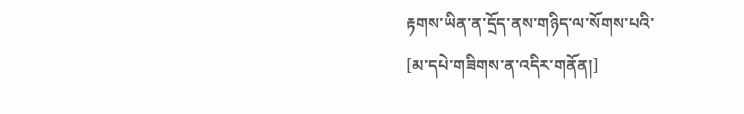རྟགས་ཡིན་ན་དྲོད་ནས་གཉིད་ལ་སོགས་པའི་
[མ་དཔེ་གཟིགས་ན་འདིར་གནོན།]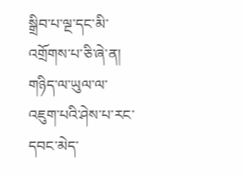སྒྲིབ་པ་ལྔ་དང་མི་འགྲོགས་པ་ཅི་ཞེ་ན། གཉིད་ལ་ཡུལ་ལ་འཇུག་པའི་ཤེས་པ་རང་དབང་མེད་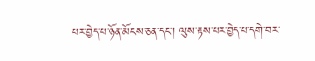པར་བྱེད་པ་ཉོན་མོངས་ཅན་དང་། ལུས་རྟས་པར་བྱེད་པ་དགེ་བར་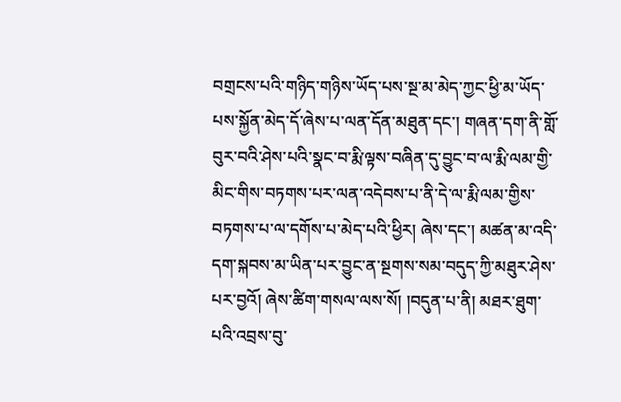བགྲངས་པའི་གཉིད་གཉིས་ཡོད་པས་སྔ་མ་མེད་ཀྱང་ཕྱི་མ་ཡོད་པས་སྐྱོན་མེད་དོ་ཞེས་པ་ལན་དོན་མཐུན་དང་། གཞན་དག་ནི་གློ་བུར་བའི་ཤེས་པའི་སྣང་བ་རྨི་ལྟས་བཞིན་དུ་བྱུང་བ་ལ་རྨི་ལམ་གྱི་མིང་གིས་བཏགས་པར་ལན་འདེབས་པ་ནི་དེ་ལ་རྨི་ལམ་གྱིས་བཏགས་པ་ལ་དགོས་པ་མེད་པའི་ཕྱིར། ཞེས་དང་། མཚན་མ་འདི་དག་སྐབས་མ་ཡིན་པར་བྱུང་ན་སྔགས་སམ་བདུད་ཀྱི་མཐུར་ཤེས་པར་བྱའོ། ཞེས་ཚིག་གསལ་ལས་སོ། །བདུན་པ་ནི། མཐར་ཐུག་པའི་འབྲས་བུ་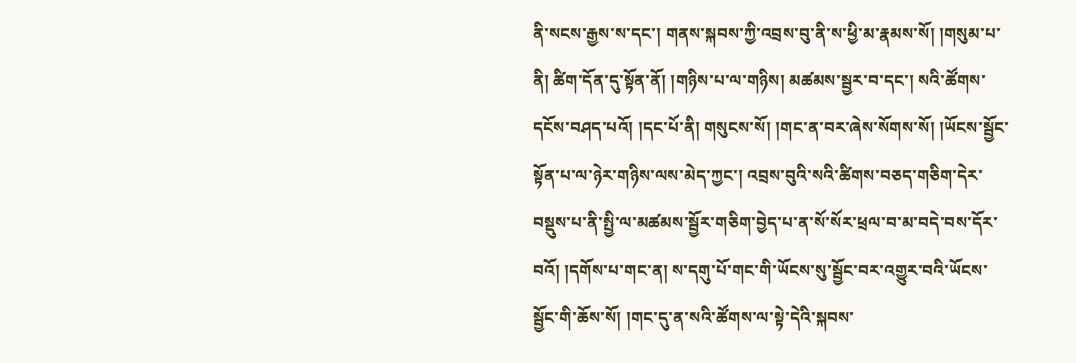ནི་སངས་རྒྱས་ས་དང་། གནས་སྐབས་ཀྱི་འབྲས་བུ་ནི་ས་ཕྱི་མ་རྣམས་སོ། །གསུམ་པ་ནི། ཚིག་དོན་དུ་སྟོན་ནོ། །གཉིས་པ་ལ་གཉིས། མཚམས་སྦྱར་བ་དང་། སའི་ཚོགས་དངོས་བཤད་པའོ། །དང་པོ་ནི། གསུངས་སོ། །གང་ན་བར་ཞེས་སོགས་སོ། །ཡོངས་སྦྱོང་སྟོན་པ་ལ་ཉེར་གཉིས་ལས་མེད་ཀྱང་། འབྲས་བུའི་སའི་ཚིགས་བཅད་གཅིག་དེར་བསྡུས་པ་ནི་སྤྱི་ལ་མཚམས་སྦྱོར་གཅིག་བྱེད་པ་ན་སོ་སོར་ཕྲལ་བ་མ་བདེ་བས་དོར་བའོ། །དགོས་པ་གང་ན། ས་དགུ་པོ་གང་གི་ཡོངས་སུ་སྦྱོང་བར་འགྱུར་བའི་ཡོངས་སྦྱོང་གི་ཆོས་སོ། །གང་དུ་ན་སའི་ཚོགས་ལ་སྟེ་དེའི་སྐབས་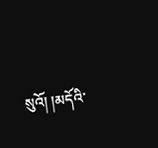སུའོ། །མདོའི་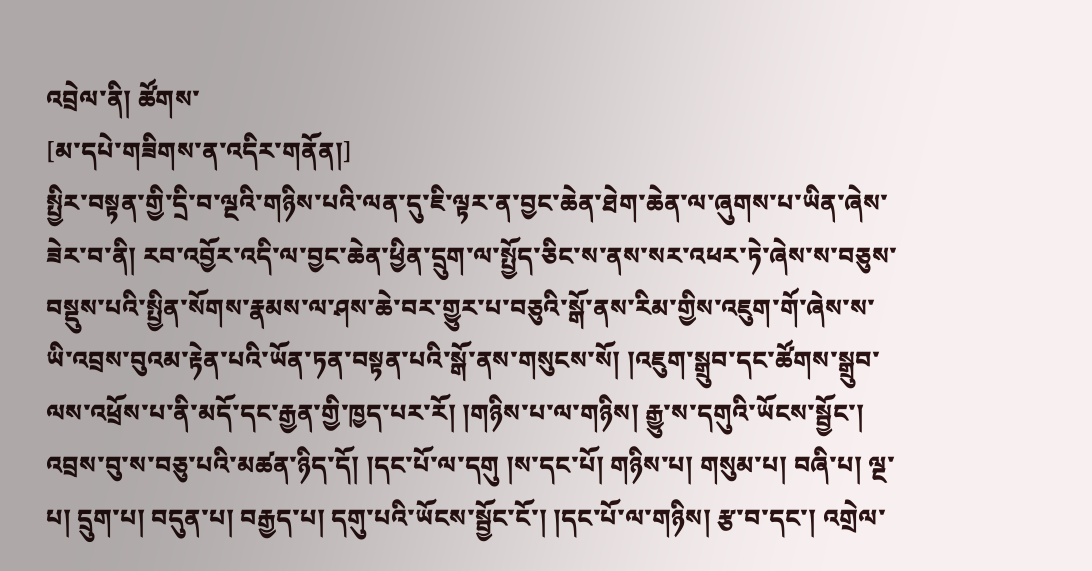འབྲེལ་ནི། ཚོགས་
[མ་དཔེ་གཟིགས་ན་འདིར་གནོན།]
སྤྱིར་བསྟན་གྱི་དྲི་བ་ལྔའི་གཉིས་པའི་ལན་དུ་ཇི་ལྟར་ན་བྱང་ཆེན་ཐེག་ཆེན་ལ་ཞུགས་པ་ཡིན་ཞེས་ཟེར་བ་ནི། རབ་འབྱོར་འདི་ལ་བྱང་ཆེན་ཕྱིན་དྲུག་ལ་སྤྱོད་ཅིང་ས་ནས་སར་འཕར་ཏེ་ཞེས་ས་བཅུས་བསྡུས་པའི་སྤྱིན་སོགས་རྣམས་ལ་ཤས་ཆེ་བར་གྱུར་པ་བཅུའི་སྒོ་ནས་རིམ་གྱིས་འཇུག་གོ་ཞེས་ས་ཡི་འབྲས་བུའམ་རྟེན་པའི་ཡོན་ཏན་བསྟན་པའི་སྒོ་ནས་གསུངས་སོ། །འཇུག་སྒྲུབ་དང་ཚོགས་སྒྲུབ་ལས་འཕྲོས་པ་ནི་མདོ་དང་རྒྱན་གྱི་ཁྱད་པར་རོ། །གཉིས་པ་ལ་གཉིས། རྒྱུ་ས་དགུའི་ཡོངས་སྦྱོང་། འབྲས་བུ་ས་བཅུ་པའི་མཚན་ཉིད་དོ། །དང་པོ་ལ་དགུ །ས་དང་པོ། གཉིས་པ། གསུམ་པ། བཞི་པ། ལྔ་པ། དྲུག་པ། བདུན་པ། བརྒྱད་པ། དགུ་པའི་ཡོངས་སྦྱོང་ངོ་། །དང་པོ་ལ་གཉིས། རྩ་བ་དང་། འགྲེལ་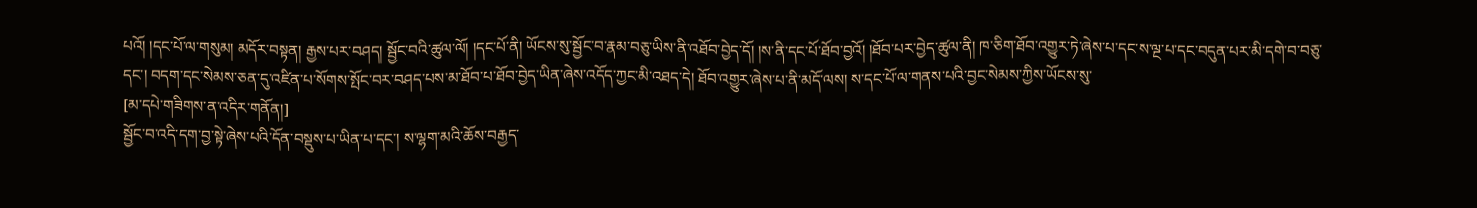པའོ། །དང་པོ་ལ་གསུམ། མདོར་བསྟན། རྒྱས་པར་བཤད། སྦྱོང་བའི་ཚུལ་ལོ། །དང་པོ་ནི། ཡོངས་སུ་སྦྱོང་བ་རྣམ་བཅུ་ཡིས་ནི་འཐོབ་བྱེད་དོ། །ས་ནི་དང་པོ་ཐོབ་བྱའོ། །ཐོབ་པར་བྱེད་ཚུལ་ནི། ཁ་ཅིག་ཐོབ་འགྱུར་ཏེ་ཞེས་པ་དང་ས་ལྔ་པ་དང་བདུན་པར་མི་དགེ་བ་བཅུ་དང་། བདག་དང་སེམས་ཅན་དུ་འཛིན་པ་སོགས་སྤོང་བར་བཤད་པས་མ་ཐོབ་པ་ཐོབ་བྱེད་ཡིན་ཞེས་འདོད་ཀྱང་མི་འཐད་དེ། ཐོབ་འགྱུར་ཞེས་པ་ནི་མདོ་ལས། ས་དང་པོ་ལ་གནས་པའི་བྱང་སེམས་ཀྱིས་ཡོངས་སུ་
[མ་དཔེ་གཟིགས་ན་འདིར་གནོན།]
སྦྱོང་བ་འདི་དག་བྱ་སྟེ་ཞེས་པའི་དོན་བསྡུས་པ་ཡིན་པ་དང་། ས་ལྷག་མའི་ཆོས་བརྒྱད་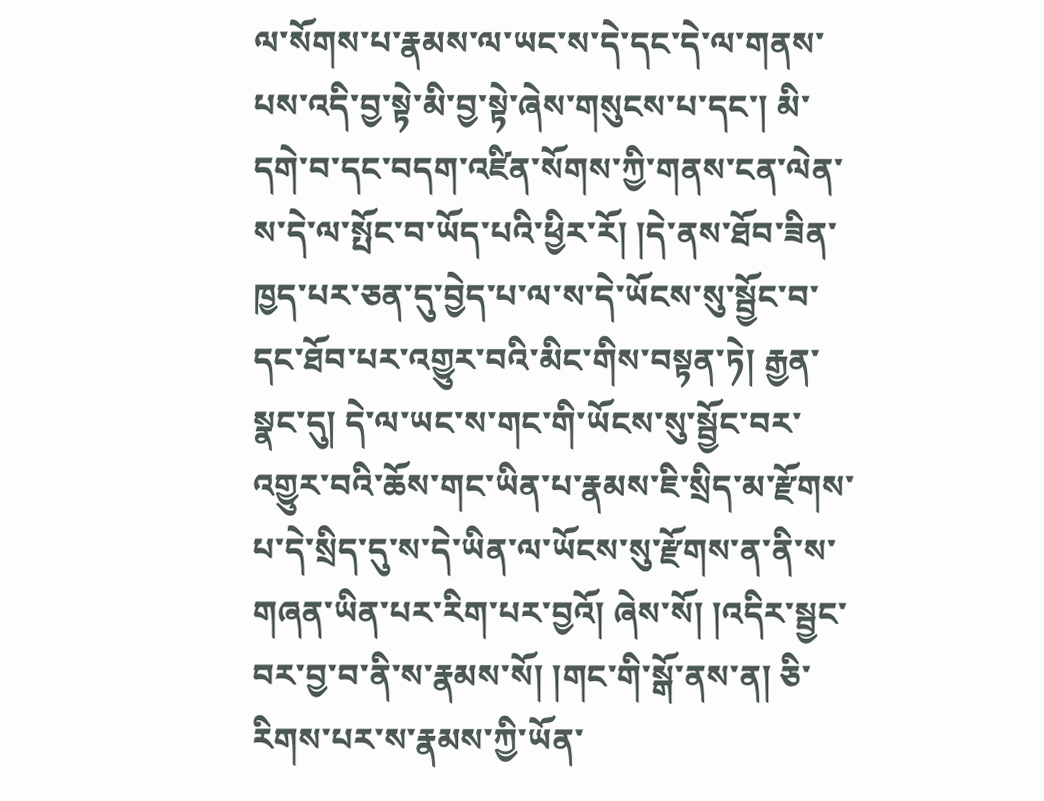ལ་སོགས་པ་རྣམས་ལ་ཡང་ས་དེ་དང་དེ་ལ་གནས་པས་འདི་བྱ་སྟེ་མི་བྱ་སྟེ་ཞེས་གསུངས་པ་དང་། མི་དགེ་བ་དང་བདག་འཛིན་སོགས་ཀྱི་གནས་ངན་ལེན་ས་དེ་ལ་སྤོང་བ་ཡོད་པའི་ཕྱིར་རོ། །དེ་ནས་ཐོབ་ཟིན་ཁྱད་པར་ཅན་དུ་བྱེད་པ་ལ་ས་དེ་ཡོངས་སུ་སྦྱོང་བ་དང་ཐོབ་པར་འགྱུར་བའི་མིང་གིས་བསྟན་ཏེ། རྒྱན་སྣང་དུ། དེ་ལ་ཡང་ས་གང་གི་ཡོངས་སུ་སྦྱོང་བར་འགྱུར་བའི་ཆོས་གང་ཡིན་པ་རྣམས་ཇི་སྲིད་མ་རྫོགས་པ་དེ་སྲིད་དུ་ས་དེ་ཡིན་ལ་ཡོངས་སུ་རྫོགས་ན་ནི་ས་གཞན་ཡིན་པར་རིག་པར་བྱའོ། ཞེས་སོ། །འདིར་སྦྱང་བར་བྱ་བ་ནི་ས་རྣམས་སོ། །གང་གི་སྒོ་ནས་ན། ཅི་རིགས་པར་ས་རྣམས་ཀྱི་ཡོན་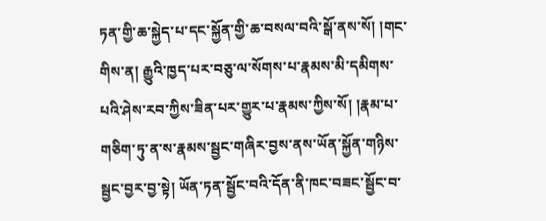ཏན་གྱི་ཆ་སྐྱེད་པ་དང་སྐྱོན་གྱི་ཆ་བསལ་བའི་སྒོ་ནས་སོ། །གང་གིས་ན། རྒྱུའི་ཁྱད་པར་བཅུ་ལ་སོགས་པ་རྣམས་མི་དམིགས་པའི་ཤེས་རབ་ཀྱིས་ཟིན་པར་གྱུར་པ་རྣམས་ཀྱིས་སོ། །རྣམ་པ་གཅིག་ཏུ་ན་ས་རྣམས་སྦྱང་གཞིར་བྱས་ནས་ཡོན་སྐྱོན་གཉིས་སྦྱང་བྱར་བྱ་སྟེ། ཡོན་ཏན་སྦྱོང་བའི་དོན་ནི་ཁང་བཟང་སྦྱོང་བ་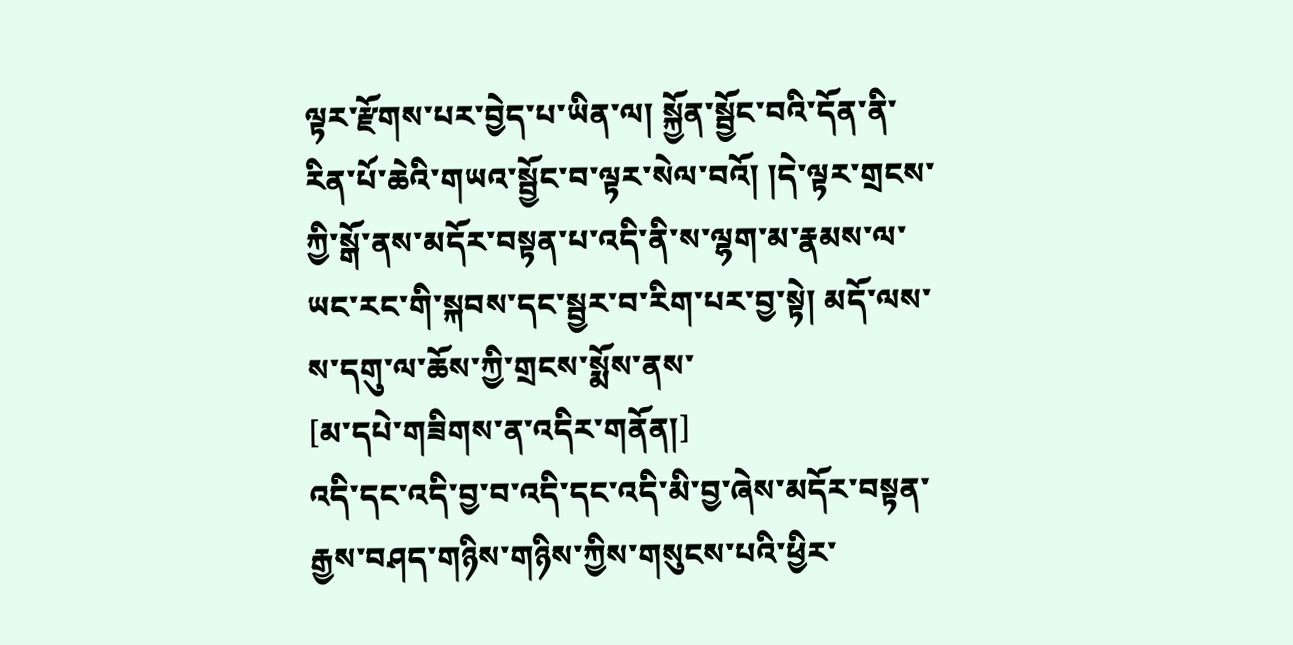ལྟར་རྫོགས་པར་བྱེད་པ་ཡིན་ལ། སྐྱོན་སྦྱོང་བའི་དོན་ནི་རིན་པོ་ཆེའི་གཡའ་སྦྱོང་བ་ལྟར་སེལ་བའོ། །དེ་ལྟར་གྲངས་ཀྱི་སྒོ་ནས་མདོར་བསྟན་པ་འདི་ནི་ས་ལྷག་མ་རྣམས་ལ་ཡང་རང་གི་སྐབས་དང་སྦྱར་བ་རིག་པར་བྱ་སྟེ། མདོ་ལས་ས་དགུ་ལ་ཆོས་ཀྱི་གྲངས་སྨོས་ནས་
[མ་དཔེ་གཟིགས་ན་འདིར་གནོན།]
འདི་དང་འདི་བྱ་བ་འདི་དང་འདི་མི་བྱ་ཞེས་མདོར་བསྟན་རྒྱས་བཤད་གཉིས་གཉིས་ཀྱིས་གསུངས་པའི་ཕྱིར་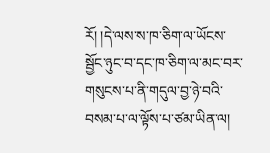རོ། །དེ་ལས་ས་ཁ་ཅིག་ལ་ཡོངས་སྦྱོང་ཉུང་བ་དང་ཁ་ཅིག་ལ་མང་བར་གསུངས་པ་ནི་གདུལ་བྱ་ཉེ་བའི་བསམ་པ་ལ་ལྟོས་པ་ཙམ་ཡིན་ལ།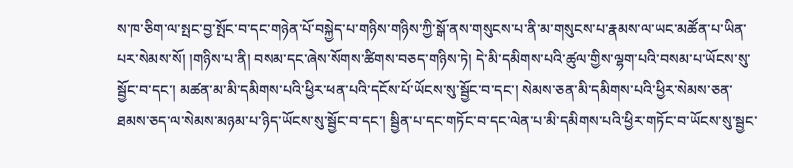ས་ཁ་ཅིག་ལ་སྤང་བྱ་སྤོང་བ་དང་གཉེན་པོ་བསྐྱེད་པ་གཉིས་གཉིས་ཀྱི་སྒོ་ནས་གསུངས་པ་ནི་མ་གསུངས་པ་རྣམས་ལ་ཡང་མཚོན་པ་ཡིན་པར་སེམས་སོ། །གཉིས་པ་ནི། བསམ་དང་ཞེས་སོགས་ཚིགས་བཅད་གཉིས་ཏེ། དེ་མི་དམིགས་པའི་ཚུལ་གྱིས་ལྷག་པའི་བསམ་པ་ཡོངས་སུ་སྦྱོང་བ་དང་། མཚན་མ་མི་དམིགས་པའི་ཕྱིར་ཕན་པའི་དངོས་པོ་ཡོངས་སུ་སྦྱོང་བ་དང་། སེམས་ཅན་མི་དམིགས་པའི་ཕྱིར་སེམས་ཅན་ཐམས་ཅད་ལ་སེམས་མཉམ་པ་ཉིད་ཡོངས་སུ་སྦྱོང་བ་དང་། སྦྱིན་པ་དང་གཏོང་བ་དང་ལེན་པ་མི་དམིགས་པའི་ཕྱིར་གཏོང་བ་ཡོངས་སུ་སྦྱང་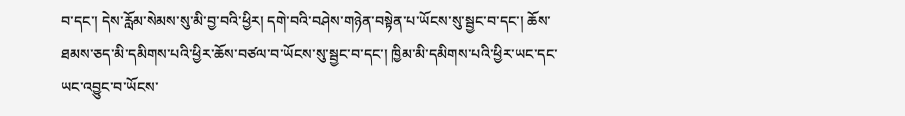བ་དང་། དེས་རློམ་སེམས་སུ་མི་བྱ་བའི་ཕྱིར། དགེ་བའི་བཤེས་གཉེན་བསྟེན་པ་ཡོངས་སུ་སྦྱང་བ་དང་། ཆོས་ཐམས་ཅད་མི་དམིགས་པའི་ཕྱིར་ཆོས་བཙལ་བ་ཡོངས་སུ་སྦྱང་བ་དང་། ཁྱིམ་མི་དམིགས་པའི་ཕྱིར་ཡང་དང་ཡང་འབྱུང་བ་ཡོངས་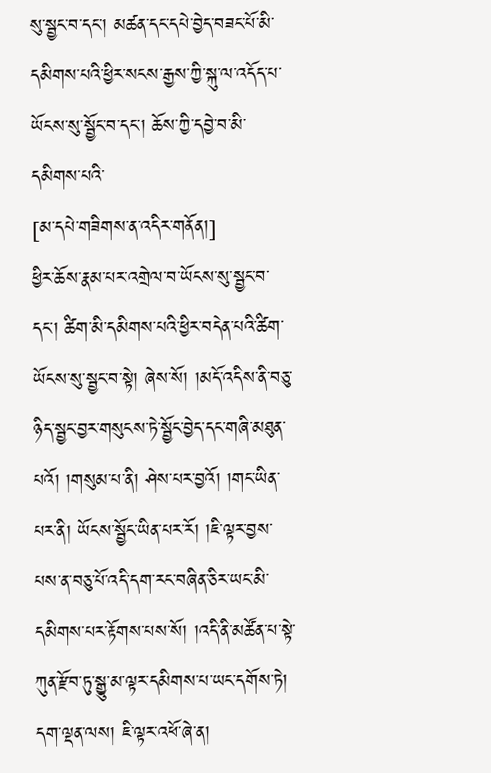སུ་སྦྱང་བ་དང་། མཚན་དང་དཔེ་བྱེད་བཟང་པོ་མི་དམིགས་པའི་ཕྱིར་སངས་རྒྱས་ཀྱི་སྐུ་ལ་འདོད་པ་ཡོངས་སུ་སྦྱོང་བ་དང་། ཆོས་ཀྱི་དབྱེ་བ་མི་དམིགས་པའི་
[མ་དཔེ་གཟིགས་ན་འདིར་གནོན།]
ཕྱིར་ཆོས་རྣམ་པར་འགྲེལ་བ་ཡོངས་སུ་སྦྱང་བ་དང་། ཚིག་མི་དམིགས་པའི་ཕྱིར་བདེན་པའི་ཚིག་ཡོངས་སུ་སྦྱང་བ་སྟེ། ཞེས་སོ། །མདོ་འདིས་ནི་བཅུ་ཉིད་སྦྱང་བྱར་གསུངས་ཏེ་སྦྱོང་བྱེད་དང་གཞི་མཐུན་པའོ། །གསུམ་པ་ནི། ཤེས་པར་བྱའོ། །གང་ཡིན་པར་ནི། ཡོངས་སྦྱོང་ཡིན་པར་རོ། །ཇི་ལྟར་བྱས་པས་ན་བཅུ་པོ་འདི་དག་རང་བཞིན་ཅིར་ཡང་མི་དམིགས་པར་རྟོགས་པས་སོ། །འདི་ནི་མཚོན་པ་སྟེ་ཀུན་རྫོབ་ཏུ་སྒྱུ་མ་ལྟར་དམིགས་པ་ཡང་དགོས་ཏེ། དག་ལྡན་ལས། ཇི་ལྟར་འཕོ་ཞེ་ན།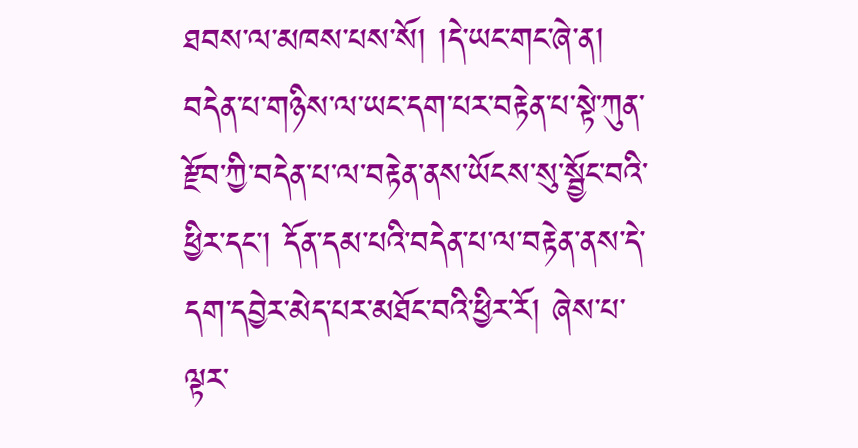ཐབས་ལ་མཁས་པས་སོ། །དེ་ཡང་གང་ཞེ་ན། བདེན་པ་གཉིས་ལ་ཡང་དག་པར་བརྟེན་པ་སྟེ་ཀུན་རྫོབ་ཀྱི་བདེན་པ་ལ་བརྟེན་ནས་ཡོངས་སུ་སྦྱོང་བའི་ཕྱིར་དང་། དོན་དམ་པའི་བདེན་པ་ལ་བརྟེན་ནས་དེ་དག་དབྱེར་མེད་པར་མཐོང་བའི་ཕྱིར་རོ། ཞེས་པ་ལྟར་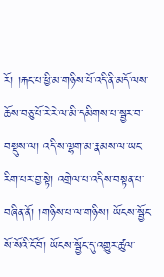རོ། །རྐང་པ་ཕྱི་མ་གཉིས་པོ་འདི་ནི་མདོ་ལས་ཆོས་བཅུ་པོ་རེ་རེ་ལ་མི་དམིགས་པ་སྦྱར་བ་བསྡུས་ལ། འདི་ས་ལྷག་མ་རྣམས་ལ་ཡང་རིག་པར་བྱ་སྟེ། འགྲེལ་པ་འདིས་བསྟན་པ་བཞིན་ནོ། །གཉིས་པ་ལ་གཉིས། ཡོངས་སྦྱོང་སོ་སོའི་ངོ་བོ། ཡོངས་སྦྱོང་དུ་འགྱུར་ཚུལ་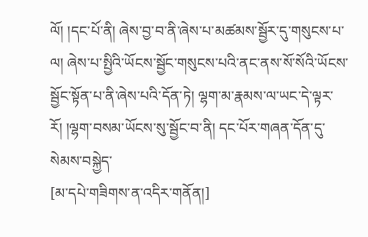ལོ། །དང་པོ་ནི། ཞེས་བྱ་བ་ནི་ཞེས་པ་མཚམས་སྦྱོར་དུ་གསུངས་པ་ལ། ཞེས་པ་སྤྱིའི་ཡོངས་སྦྱོང་གསུངས་པའི་ནང་ནས་སོ་སོའི་ཡོངས་སྦྱོང་སྟོན་པ་ནི་ཞེས་པའི་དོན་ཏེ། ལྷག་མ་རྣམས་ལ་ཡང་དེ་ལྟར་རོ། །ལྷག་བསམ་ཡོངས་སུ་སྦྱོང་བ་ནི། དང་པོར་གཞན་དོན་དུ་སེམས་བསྐྱེད་
[མ་དཔེ་གཟིགས་ན་འདིར་གནོན།]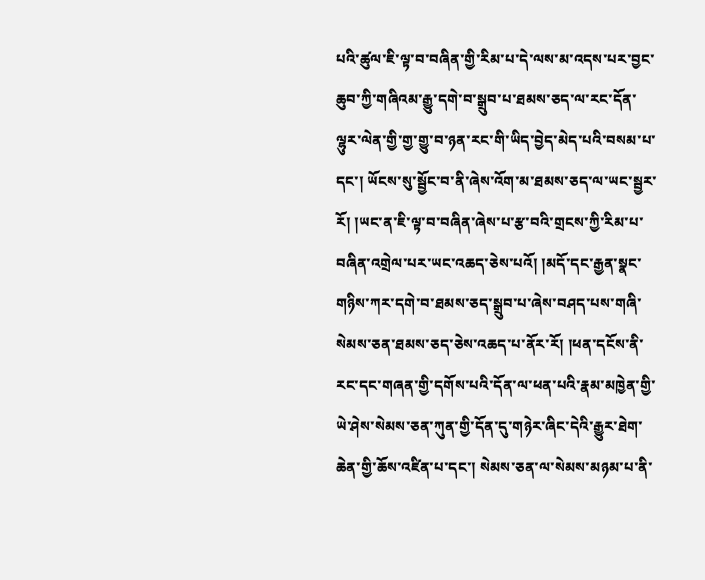པའི་ཚུལ་ཇི་ལྟ་བ་བཞིན་གྱི་རིམ་པ་དེ་ལས་མ་འདས་པར་བྱང་ཆུབ་ཀྱི་གཞིའམ་རྒྱུ་དགེ་བ་སྒྲུབ་པ་ཐམས་ཅད་ལ་རང་དོན་ལྷུར་ལེན་གྱི་གྱ་གྱུ་བ་ཉན་རང་གི་ཡིད་བྱེད་མེད་པའི་བསམ་པ་དང་། ཡོངས་སུ་སྦྱོང་བ་ནི་ཞེས་འོག་མ་ཐམས་ཅད་ལ་ཡང་སྦྱར་རོ། །ཡང་ན་ཇི་ལྟ་བ་བཞིན་ཞེས་པ་རྩ་བའི་གྲངས་ཀྱི་རིམ་པ་བཞིན་འགྲེལ་པར་ཡང་འཆད་ཅེས་པའོ། །མདོ་དང་རྒྱན་སྣང་གཉིས་ཀར་དགེ་བ་ཐམས་ཅད་སྒྲུབ་པ་ཞེས་བཤད་པས་གཞི་སེམས་ཅན་ཐམས་ཅད་ཅེས་འཆད་པ་ནོར་རོ། །ཕན་དངོས་ནི་རང་དང་གཞན་གྱི་དགོས་པའི་དོན་ལ་ཕན་པའི་རྣམ་མཁྱེན་གྱི་ཡེ་ཤེས་སེམས་ཅན་ཀུན་གྱི་དོན་དུ་གཉེར་ཞིང་དེའི་རྒྱུར་ཐེག་ཆེན་གྱི་ཆོས་འཛིན་པ་དང་། སེམས་ཅན་ལ་སེམས་མཉམ་པ་ནི་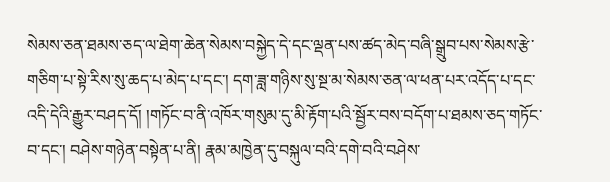སེམས་ཅན་ཐམས་ཅད་ལ་ཐེག་ཆེན་སེམས་བསྐྱེད་དེ་དང་ལྡན་པས་ཚད་མེད་བཞི་སྒྲུབ་པས་སེམས་རྩེ་གཅིག་པ་སྟེ་རིས་སུ་ཆད་པ་མེད་པ་དང་། དག་ཟླ་གཉིས་སུ་སྔ་མ་སེམས་ཅན་ལ་ཕན་པར་འདོད་པ་དང་འདི་དེའི་རྒྱུར་བཤད་དོ། །གཏོང་བ་ནི་འཁོར་གསུམ་དུ་མི་རྟོག་པའི་སྦྱོར་བས་བདོག་པ་ཐམས་ཅད་གཏོང་བ་དང་། བཤེས་གཉེན་བསྟེན་པ་ནི། རྣམ་མཁྱེན་དུ་བསྐུལ་བའི་དགེ་བའི་བཤེས་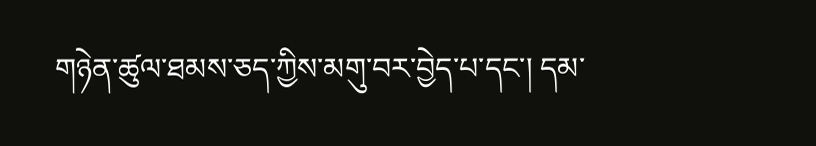གཉེན་ཚུལ་ཐམས་ཅད་ཀྱིས་མགུ་བར་བྱེད་པ་དང་། དམ་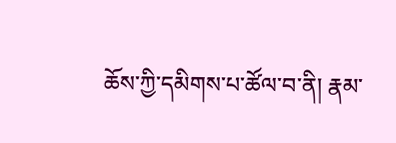ཆོས་ཀྱི་དམིགས་པ་ཚོལ་བ་ནི། རྣམ་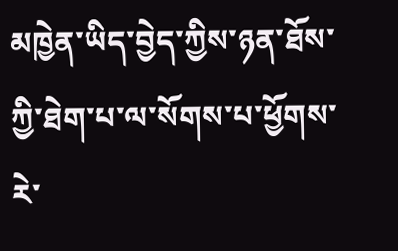མཁྱེན་ཡིད་བྱེད་ཀྱིས་ཉན་ཐོས་ཀྱི་ཐེག་པ་ལ་སོགས་པ་ཕྱོགས་རེ་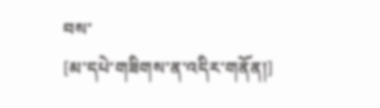བས་
[མ་དཔེ་གཟིགས་ན་འདིར་གནོན།]